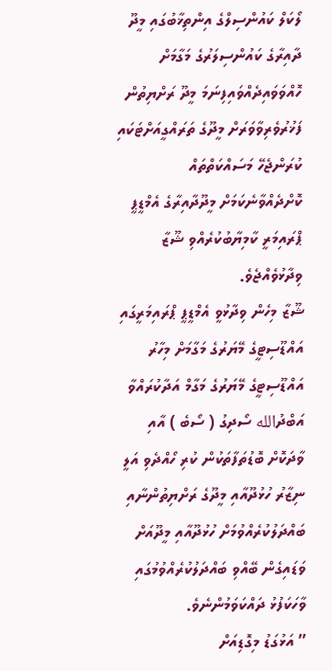ލޯކަލް ކައުންސިލްގެ އިންތިޚާބުގައި މީދޫ ދާއިރާގެ ކައުންސިލަރުގެ މަގާމަށް ހޮއްވަވައިދެއްވައިފިނަމަ މީދޫ ރަށްޔިތުން ފަޚުރުވެރިވާވަރަށް މީދޫގެ ތަރައްގީއަށްޓަކައި ކުރަންޖެހޭ މަސައްކަތްތައް ކޮށްދެއްވާނެކަމަށް މީދޫދާއިރާގެ އެމްޑީޕީ ޕްރައިމަރީ ކާމިޔާބުކުރެއްވި ޝޫޒާ ވިދާޅުވެއްޖެވެ.
ޝޫޒާ މިހެން ވިދާޅުވީ އެމްޑީޕީ ޕްރައިމަރީގައި އައްޑޫސިޓީގެ މޭޔަރުގެ މަގާމަށް މިހާރު އައްޑޫސިޓީގެ މޭޔަރުގެ މަގާމް އަދާކުރައްވާ އަބްދުالله ސޯދިގު ( ސޯބެ ) އާއި ވާދަކޮށް ބޮޑުތަފާތަކުން ކުރި ހޯއްދެވި އަލީ ނިޒާރު ހުޅުދޫއާއި މީދޫގެ ރަށްޔިތުންނާއި ބައްދަލުކުރެއްވުމަށް ހުޅުދޫއާއި މީދޫއަށް ވަޑައިގެން ބޭއްވި ބައްދަލުކުރެއްވުމުގައި ވާހަކަފުޅު ދައްކަވަމުންނެވެ.
” އަޅުގަޑު މިގޮޑިއަށް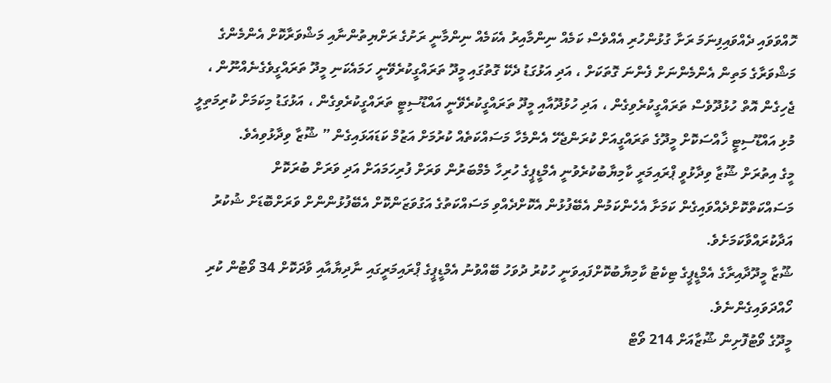ހޮއްވަވައި ދެއްވައިފިނަމަ ރަށާ ގުޅުންހުރި އެއްވެސް ކަމެއް ނިންމާއިރު އެކަމެއް ނިންމާނީ ރަށުގެ ރަށްޔިތުންނާއި މަޝްވަރާކޮށް އެންމެންގެ މަޝްވަރާގެ މަތިން އެންމެންނަށް ފެންނަ ގޮތަކަށް ، އަދި އަޅުގަޑު ދެކޭ ގޮތުގައި މީދޫ ތަރައްގީކުރެވޭނީ ހަމައެކަނި މީދޫ ތަރައްގީވެގެނެއްނޫން ، ޖެހިގެން އޮތް ހުޅުދޫވެސް ތަރައްގީކުރެވިގެން ، އަދި ހުޅުދޫއާއި މީދޫ ތަރައްގީކުރެވޭނީ އައްޑޫސިޓީ ތަރައްގީކުރެވިގެން ، އަޅުގަޑު މިކަމަށް ކުރިމަތިލީ މުޅި އައްޑޫސިޓީ ޚާއްސަކޮށް މީދޫގެ ތަރައްގީއަށް ކުރަންޖެހޭ އެންމެހާ މަސައްކަތެއް ކުރުމަށް އަޒުމް ކަޑައަޅައިގެން ” ޝޫޒާ ވިދާޅުވިއެވެ.
މީގެ އިތުރަށް ޝޫޒާ ވިދާޅުވީ ޕްރައިމަރީ ކާމިޔާބުކުރެވުނީ އެމްޑީޕީގެ ހުރިހާ މެމްބަރުން ވަރަށް ފުރިހަމައަށް އަދި ވަރަށް ބުރަކޮށް މަސައްކަތްކޮށްދެއްވައިގެން ކަމަށާ އެހެންކަމުން އެބޭފުޅުން އެކޮށްދެއްވި މަސައްކަތުގެ އަގުވަޒަންކޮށް އެބޭފުޅުންންށް ވަރަށްބޮޑަށް ޝުކުރު އަދާކުރައްވާކަމަށެވެ.
ޝޫޒާ މީދޫދާއިރާގެ އެމްޑީޕީގެ ޓިކެޓު ކާމިޔާބުކޮށްފައިވަނީ ހުކުރު ދުވަހު ބޭއްވުނު އެމްޑީޕީގެ ޕްރައިމަރީގައި ނާދިޔާއާއި ވާދަކޮށް 34 ވޯޓުން ކުރި ހޯއްދަވައިގެންނެވެ.
މީދޫގެ ވޯޓުފޮށިން ޝޫޒާއަށް 214 ވޯޓް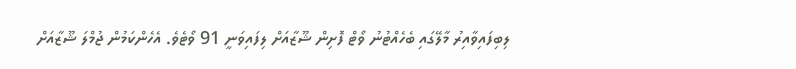ލިބިފައިވާއިރު މާލޭގައި ބެހެއްޓުނު ވޯޓް ފޮށިން ޝޫޒާއަށް ލިފައިވަނީ 91 ވޯޓެވެ. އެހެންކަމުން ޖުމްލަ ޝޫޒާއަށް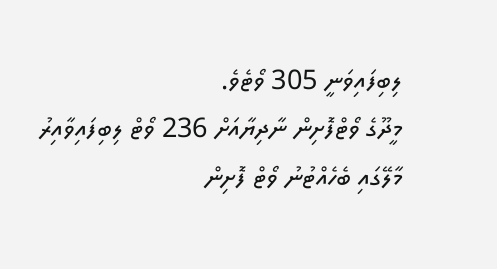ލިބިފައިވަނީ 305 ވޯޓެވެ.
މީދޫގެ ވޯޓްފޮށިން ނާދިޔާއަށް 236 ވޯޓް ލިބިފައިވާއިރު މާލޭގައި ބެހެއްޓުނު ވޯޓް ފޮށިން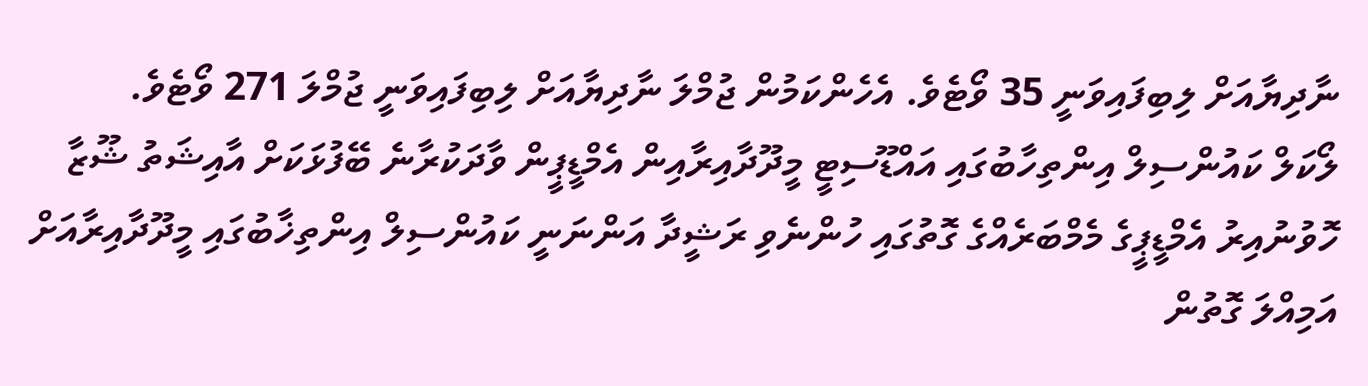ނާދިޔާއަށް ލިބިފައިވަނީ 35 ވޯޓެވެ. އެހެންކަމުން ޖުމްލަ ނާދިޔާއަށް ލިބިފައިވަނީ ޖުމްލަ 271 ވޯޓެވެ.
ލޯކަލް ކައުންސިލް އިންތިހާބުގައި އައްޑޫސިޓީ މީދޫދާއިރާއިން އެމްޑީޕީން ވާދަކުރާނެ ބޭފުޅަކަށް އާއިޝަތު ޝޫޒާ ހޮވުނުއިރު އެމްޑީޕީގެ މެމްބަރެއްގެ ގޮތުގައި ހުންނެވި ރަޝީދާ އަންނަނީ ކައުންސިލް އިންތިޚާބުގައި މީދޫދާއިރާއަށް އަމިއްލަ ގޮތުން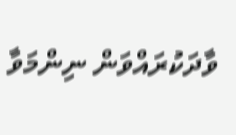ވާދަކުރައްވަން ނިންމަވާ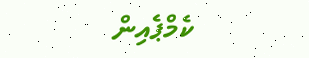ކެމްޕެއިން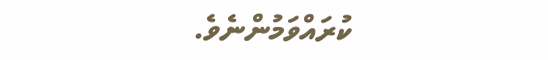ކުރައްވަމުންނެވެ.